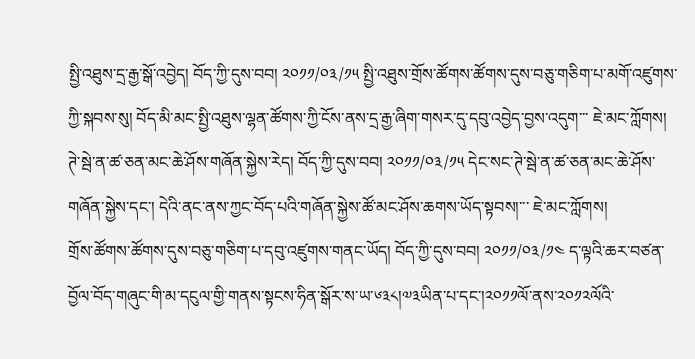སྤྱི་འཐུས་དྲ་རྒྱ་སྒོ་འབྱེད། བོད་ཀྱི་དུས་བབ། ༢༠༡༡/༠༣/༡༥ སྤྱི་འཐུས་གྲོས་ཚོགས་ཚོགས་དུས་བཅུ་གཅིག་པ་མགོ་འཛུགས་ཀྱི་སྐབས་སུ། བོད་མི་མང་སྤྱི་འཐུས་ལྷན་ཚོགས་ཀྱི་ངོས་ནས་དྲ་རྒྱ་ཞིག་གསར་དུ་དབུ་འབྱེད་བྱས་འདུག་་་ ཇེ་མང་ཀློགས།
ཊེ་སྦེ་ན་ཚ་ཅན་མང་ཆེ་ཤོས་གཞོན་སྐྱེས་རེད། བོད་ཀྱི་དུས་བབ། ༢༠༡༡/༠༣/༡༥ དེང་སང་ཊེ་སྦེ་ན་ཚ་ཅན་མང་ཆེ་ཤོས་གཞོན་སྐྱེས་དང་། དེའི་ནང་ནས་ཀྱང་བོད་པའི་གཞོན་སྐྱེས་ཚོ་མང་ཤོས་ཆགས་ཡོད་སྟབས།་་་ ཇེ་མང་ཀློགས།
གྲོས་ཚོགས་ཚོགས་དུས་བཅུ་གཅིག་པ་དབུ་འཛུགས་གནང་ཡོད། བོད་ཀྱི་དུས་བབ། ༢༠༡༡/༠༣/༡༤ ད་ལྟའི་ཆར་བཙན་བྱོལ་བོད་གཞུང་གི་མ་དངུལ་གྱི་གནས་སྟངས་ཧིན་སྒོར་ས་ཡ་༦༣༨།༧༣ཡིན་པ་དང་།༢༠༡༡ལོ་ནས་༢༠༡༢ལོའི་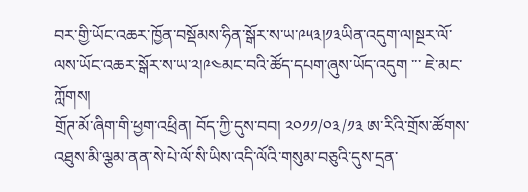བར་གྱི་ཡོང་འཆར་ཁྱོན་བསྡོམས་ཧིན་སྒོར་ས་ཡ་༩༥༣།༡༣ཡིན་འདུག་ལ།སྔར་ལོ་ལས་ཡོང་འཆར་སྒོར་ས་ཡ་༢།༩༤མང་བའི་ཚོད་དཔག་ཞུས་ཡོད་འདུག ་་་ ཇེ་མང་ཀློགས།
གྲོཊ་མོ་ཞིག་གི་ཕྱག་འཕྲིན། བོད་ཀྱི་དུས་བབ། ༢༠༡༡/༠༣/༡༣ ཨ་རིའི་གྲོས་ཚོགས་འཐུས་མི་ལྕམ་ནན་སེ་པེ་ལོ་སི་ཡིས་འདི་ལོའི་གསུམ་བཅུའི་དུས་དྲན་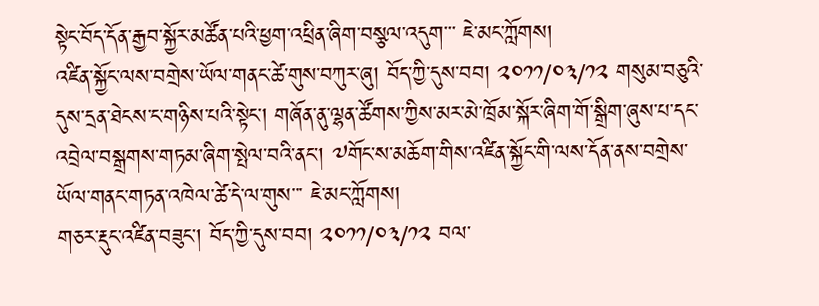སྟེང་བོད་དོན་རྒྱབ་སྐྱོར་མཚོན་པའི་ཕྱག་འཕྲིན་ཞིག་བསྩལ་འདུག་་་ ཇེ་མང་ཀློགས།
འཛིན་སྐྱོང་ལས་བགྲེས་ཡོལ་གནང་ཚེ་གུས་བཀུར་ཞུ། བོད་ཀྱི་དུས་བབ། ༢༠༡༡/༠༣/༡༢ གསུམ་བཅུའི་དུས་དྲན་ཐེངས་ང་གཉིས་པའི་སྟེང་། གཞོན་ནུ་ལྷན་ཚོགས་ཀྱིས་མར་མེ་ཁྲོམ་སྐོར་ཞིག་གོ་སྒྲིག་ཞུས་པ་དང་འབྲེལ་བསྒྲགས་གཏམ་ཞིག་སྤེལ་བའི་ནང་། ༧གོང་ས་མཆོག་གིས་འཛིན་སྐྱོང་གི་ལས་དོན་ནས་བགྲེས་ཡོལ་གནང་གཏན་འཁེལ་ཚེ་དེ་ལ་གུས་་་ ཇེ་མང་ཀློགས།
གཅར་རྡུང་འཛིན་བཟུང་། བོད་ཀྱི་དུས་བབ། ༢༠༡༡/༠༣/༡༢ བལ་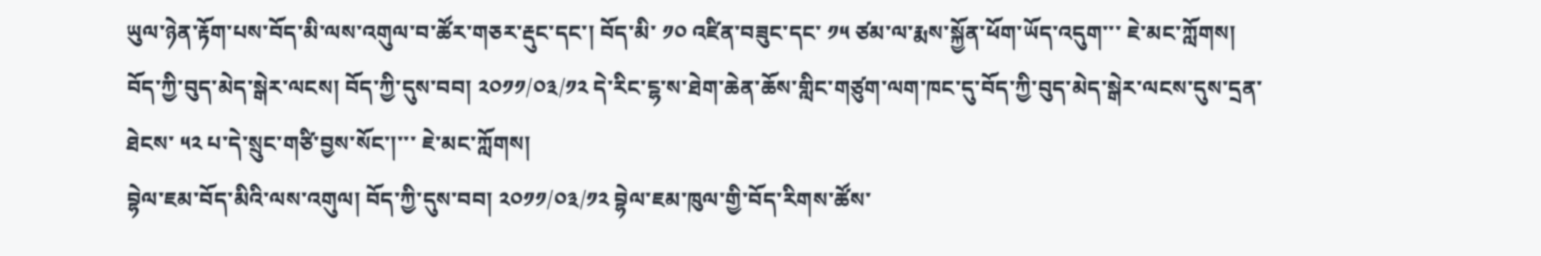ཡུལ་ཉེན་རྟོག་པས་བོད་མི་ལས་འགུལ་བ་ཚོར་གཅར་རྡུང་དང་། བོད་མི་ ༡༠ འཛིན་བཟུང་དང་ ༡༥ ཙམ་ལ་རྨས་སྐྱོན་ཕོག་ཡོད་འདུག་་་ ཇེ་མང་ཀློགས།
བོད་ཀྱི་བུད་མེད་སྒེར་ལངས། བོད་ཀྱི་དུས་བབ། ༢༠༡༡/༠༣/༡༢ དེ་རིང་ངྷ་ས་ཐེག་ཆེན་ཆོས་གླིང་གཙུག་ལག་ཁང་དུ་བོད་ཀྱི་བུད་མེད་སྒེར་ལངས་དུས་དྲན་ཐེངས་ ༥༢ པ་དེ་སྲུང་གཙི་བྱས་སོང་།་་་ ཇེ་མང་ཀློགས།
བྷེལ་ཇམ་བོད་མིའི་ལས་འགུལ། བོད་ཀྱི་དུས་བབ། ༢༠༡༡/༠༣/༡༢ བྷེལ་ཇམ་ཁུལ་གྱི་བོད་རིགས་ཚོས་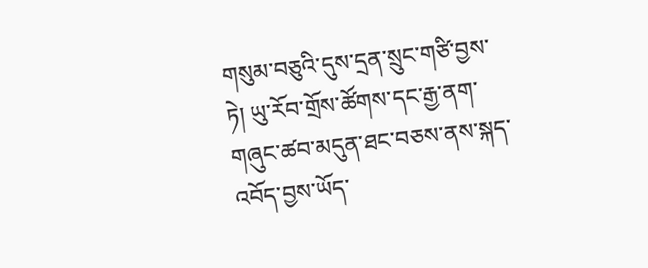གསུམ་བཅུའི་དུས་དྲན་སྲུང་གཙི་བྱས་ཏེ། ཡུ་རོབ་གྲོས་ཚོགས་དང་རྒྱ་ནག་གཞུང་ཚབ་མདུན་ཐང་བཅས་ནས་སྐད་འབོད་བྱས་ཡོད་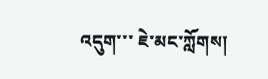འདུག་་་ ཇེ་མང་ཀློགས།